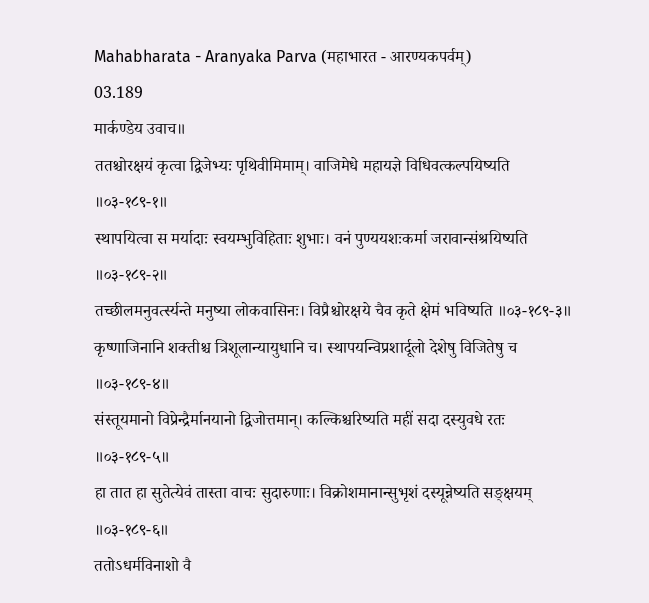Mahabharata - Aranyaka Parva (महाभारत - आरण्यकपर्वम्)
03.189
मार्कण्डेय उवाच॥
ततश्चोरक्षयं कृत्वा द्विजेभ्यः पृथिवीमिमाम्। वाजिमेधे महायज्ञे विधिवत्कल्पयिष्यति ॥०३-१८९-१॥
स्थापयित्वा स मर्यादाः स्वयम्भुविहिताः शुभाः। वनं पुण्ययशःकर्मा जरावान्संश्रयिष्यति ॥०३-१८९-२॥
तच्छीलमनुवर्त्स्यन्ते मनुष्या लोकवासिनः। विप्रैश्चोरक्षये चैव कृते क्षेमं भविष्यति ॥०३-१८९-३॥
कृष्णाजिनानि शक्तीश्च त्रिशूलान्यायुधानि च। स्थापयन्विप्रशार्दूलो देशेषु विजितेषु च ॥०३-१८९-४॥
संस्तूयमानो विप्रेन्द्रैर्मानयानो द्विजोत्तमान्। कल्किश्चरिष्यति महीं सदा दस्युवधे रतः ॥०३-१८९-५॥
हा तात हा सुतेत्येवं तास्ता वाचः सुदारुणाः। विक्रोशमानान्सुभृशं दस्यून्नेष्यति सङ्क्षयम् ॥०३-१८९-६॥
ततोऽधर्मविनाशो वै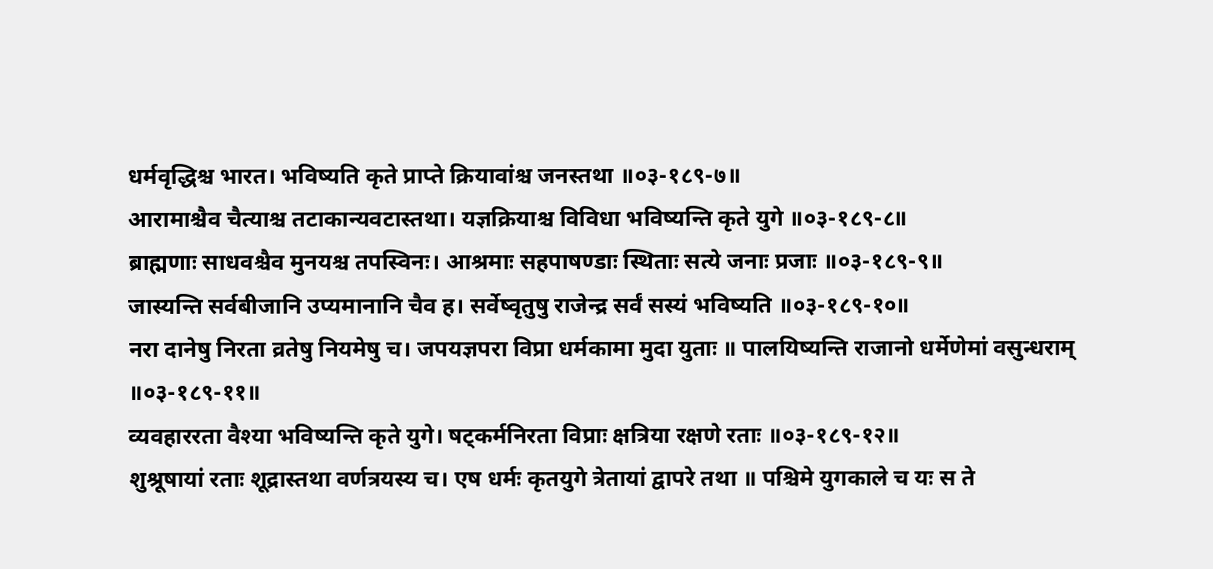धर्मवृद्धिश्च भारत। भविष्यति कृते प्राप्ते क्रियावांश्च जनस्तथा ॥०३-१८९-७॥
आरामाश्चैव चैत्याश्च तटाकान्यवटास्तथा। यज्ञक्रियाश्च विविधा भविष्यन्ति कृते युगे ॥०३-१८९-८॥
ब्राह्मणाः साधवश्चैव मुनयश्च तपस्विनः। आश्रमाः सहपाषण्डाः स्थिताः सत्ये जनाः प्रजाः ॥०३-१८९-९॥
जास्यन्ति सर्वबीजानि उप्यमानानि चैव ह। सर्वेष्वृतुषु राजेन्द्र सर्वं सस्यं भविष्यति ॥०३-१८९-१०॥
नरा दानेषु निरता व्रतेषु नियमेषु च। जपयज्ञपरा विप्रा धर्मकामा मुदा युताः ॥ पालयिष्यन्ति राजानो धर्मेणेमां वसुन्धराम् ॥०३-१८९-११॥
व्यवहाररता वैश्या भविष्यन्ति कृते युगे। षट्कर्मनिरता विप्राः क्षत्रिया रक्षणे रताः ॥०३-१८९-१२॥
शुश्रूषायां रताः शूद्रास्तथा वर्णत्रयस्य च। एष धर्मः कृतयुगे त्रेतायां द्वापरे तथा ॥ पश्चिमे युगकाले च यः स ते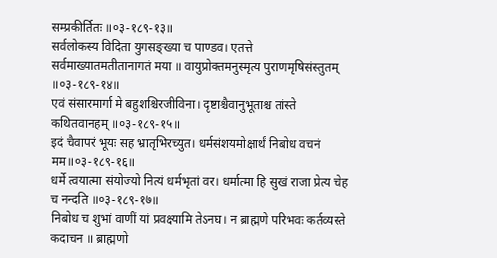सम्प्रकीर्तितः ॥०३-१८९-१३॥
सर्वलोकस्य विदिता युगसङ्ख्या च पाण्डव। एतत्ते सर्वमाख्यातमतीतानागतं मया ॥ वायुप्रोक्तमनुस्मृत्य पुराणमृषिसंस्तुतम् ॥०३-१८९-१४॥
एवं संसारमार्गा मे बहुशश्चिरजीविना। दृष्टाश्चैवानुभूताश्च तांस्ते कथितवानहम् ॥०३-१८९-१५॥
इदं चैवापरं भूयः सह भ्रातृभिरच्युत। धर्मसंशयमोक्षार्थं निबोध वचनं मम॥०३-१८९-१६॥
धर्मे त्वयात्मा संयोज्यो नित्यं धर्मभृतां वर। धर्मात्मा हि सुखं राजा प्रेत्य चेह च नन्दति ॥०३-१८९-१७॥
निबोध च शुभां वाणीं यां प्रवक्ष्यामि तेऽनघ। न ब्राह्मणे परिभवः कर्तव्यस्ते कदाचन ॥ ब्राह्मणो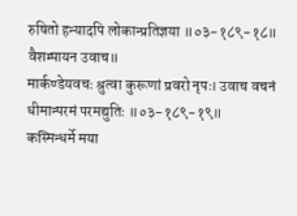रुषितो हन्यादपि लोकान्प्रतिज्ञया ॥०३-१८९-१८॥
वैशम्पायन उवाच॥
मार्कण्डेयवचः श्रुत्वा कुरूणां प्रवरो नृपः। उवाच वचनं धीमान्परमं परमद्युतिः ॥०३-१८९-१९॥
कस्मिन्धर्मे मया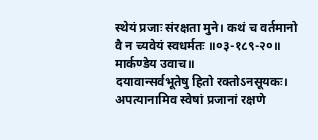स्थेयं प्रजाः संरक्षता मुने। कथं च वर्तमानो वै न च्यवेयं स्वधर्मतः ॥०३-१८९-२०॥
मार्कण्डेय उवाच॥
दयावान्सर्वभूतेषु हितो रक्तोऽनसूयकः। अपत्यानामिव स्वेषां प्रजानां रक्षणे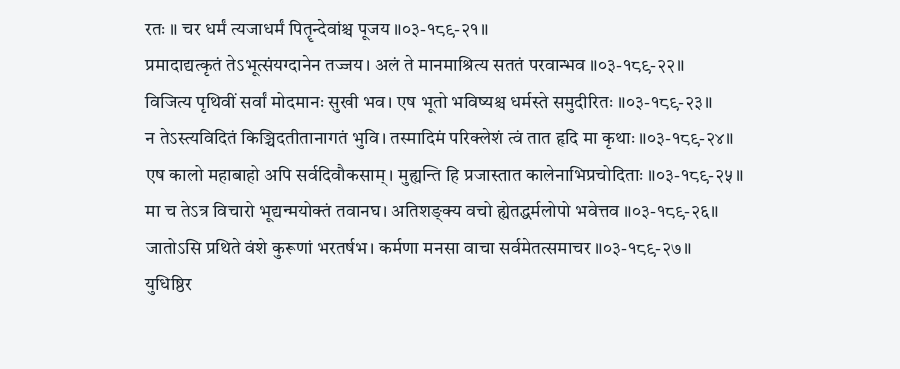रतः ॥ चर धर्मं त्यजाधर्मं पितॄन्देवांश्च पूजय ॥०३-१८९-२१॥
प्रमादाद्यत्कृतं तेऽभूत्संयग्दानेन तज्जय। अलं ते मानमाश्रित्य सततं परवान्भव ॥०३-१८९-२२॥
विजित्य पृथिवीं सर्वां मोदमानः सुखी भव। एष भूतो भविष्यश्च धर्मस्ते समुदीरितः ॥०३-१८९-२३॥
न तेऽस्त्यविदितं किञ्चिदतीतानागतं भुवि। तस्मादिमं परिक्लेशं त्वं तात हृदि मा कृथाः ॥०३-१८९-२४॥
एष कालो महाबाहो अपि सर्वदिवौकसाम्। मुह्यन्ति हि प्रजास्तात कालेनाभिप्रचोदिताः ॥०३-१८९-२५॥
मा च तेऽत्र विचारो भूद्यन्मयोक्तं तवानघ। अतिशङ्क्य वचो ह्येतद्धर्मलोपो भवेत्तव ॥०३-१८९-२६॥
जातोऽसि प्रथिते वंशे कुरूणां भरतर्षभ। कर्मणा मनसा वाचा सर्वमेतत्समाचर ॥०३-१८९-२७॥
युधिष्ठिर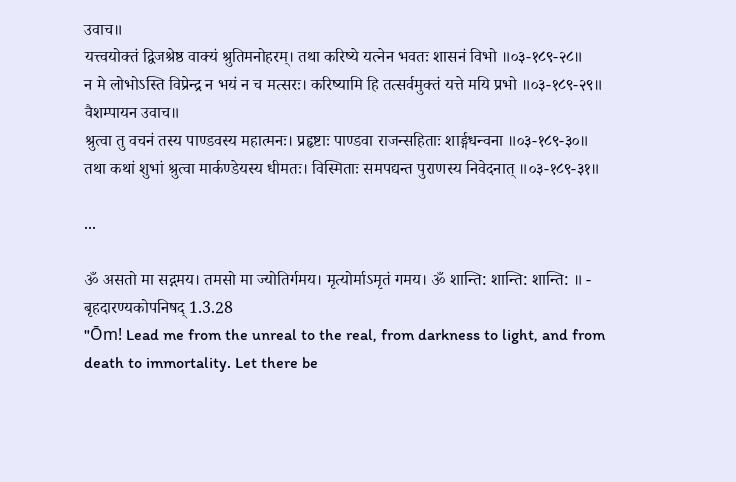उवाच॥
यत्त्वयोक्तं द्विजश्रेष्ठ वाक्यं श्रुतिमनोहरम्। तथा करिष्ये यत्नेन भवतः शासनं विभो ॥०३-१८९-२८॥
न मे लोभोऽस्ति विप्रेन्द्र न भयं न च मत्सरः। करिष्यामि हि तत्सर्वमुक्तं यत्ते मयि प्रभो ॥०३-१८९-२९॥
वैशम्पायन उवाच॥
श्रुत्वा तु वचनं तस्य पाण्डवस्य महात्मनः। प्रहृष्टाः पाण्डवा राजन्सहिताः शार्ङ्गधन्वना ॥०३-१८९-३०॥
तथा कथां शुभां श्रुत्वा मार्कण्डेयस्य धीमतः। विस्मिताः समपद्यन्त पुराणस्य निवेदनात् ॥०३-१८९-३१॥

...

ॐ असतो मा सद्गमय। तमसो मा ज्योतिर्गमय। मृत्योर्माऽमृतं गमय। ॐ शान्ति: शान्ति: शान्ति: ॥ - बृहदारण्यकोपनिषद् 1.3.28
"Ōm! Lead me from the unreal to the real, from darkness to light, and from death to immortality. Let there be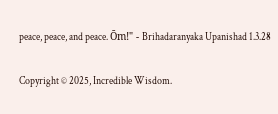peace, peace, and peace. Ōm!" - Brihadaranyaka Upanishad 1.3.28

Copyright © 2025, Incredible Wisdom.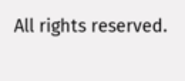All rights reserved.